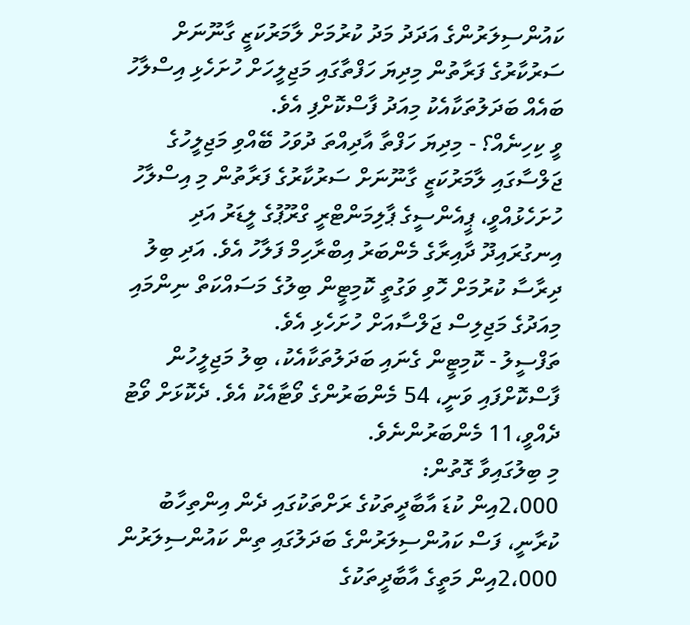ކައުންސިލަރުންގެ އަދަދު މަދު ކުރުމަށް ލާމަރުކަޒީ ގާނޫނަށް ސަރުކާރުގެ ފަރާތުން މިދިޔަ ހަފްތާގައި މަޖިލީހަށް ހުށަހެޅި އިސްލާހު ބައެއް ބަދަލުތަކާއެކު މިއަދު ފާސްކޮށްފި އެވެ.
ވީ ކިހިނެއް؟ - މިދިޔަ ހަފްތާ އާދިއްތަ ދުވަހު ބޭއްވި މަޖިލީހުގެ ޖަލްސާގައި ލާމަރުކަޒީ ގާނޫނަށް ސަރުކާރުގެ ފަރާތުން މި އިސްލާހު ހުށަހެޅުއްވީ، ޕީއެންސީގެ ޕާލިމަންޓްރީ ގްރޫޕުގެ ލީޑަރު އަދި އިނގުރައިދޫ ދާއިރާގެ މެންބަރު އިބްރާހިމް ފަލާހު އެވެ. އަދި ބިލު ދިރާސާ ކުރުމަށް ހޮވި ވަގުތީ ކޮމިޓީން ބިލުގެ މަސައްކަތް ނިންމައި މިއަދުގެ މަޖިލިސް ޖަލްސާއަށް ހުށަހެޅި އެވެ.
ތަފްސީލު - ކޮމިޓީން ގެނައި ބަދަލުތަކާއެކު، ބިލު މަޖިލީހުން ފާސްކޮށްފައި ވަނީ، 54 މެންބަރުންގެ ވޯޓާއެކު އެވެ. ދެކޮޅަށް ވޯޓު ދެއްވީ،11 މެންބަރުންނެވެ.
މި ބިލުގައިވާ ގޮތުން:
2،000އިން ކުޑަ އާބާދީތަކުގެ ރަށްތަކުގައި ދެން އިންތިހާބު ކުރާނީ، ފަސް ކައުންސިލަރުންގެ ބަދަލުގައި ތިން ކައުންސިލަރުން
2،000އިން މަތީގެ އާބާދީތަކުގެ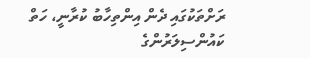ރަށްތަކުގައި ދެން އިންތިހާބު ކުރާނީ، ހަތް ކައުންސިލަރުންގެ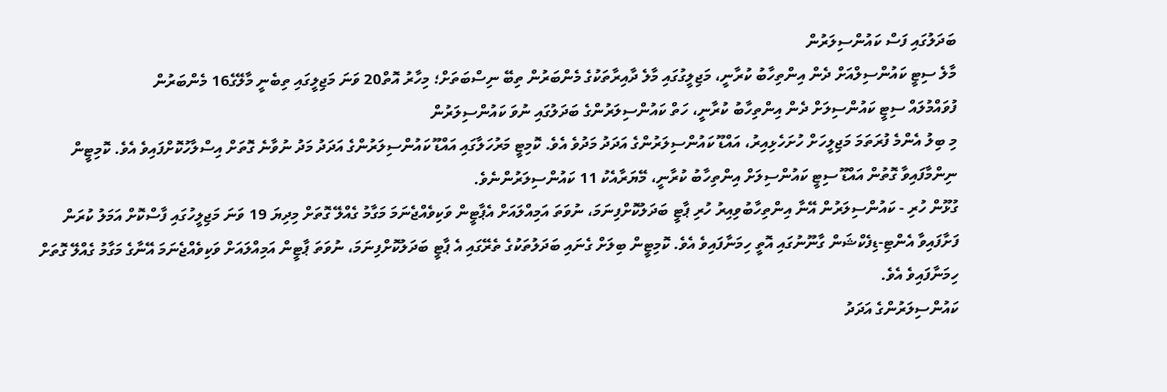ބަދަލުގައި ފަސް ކައުންސިލަރުން
މާލެ ސިޓީ ކައުންސިލްއަށް ދެން އިންތިހާބު ކުރާނީ، މަޖިލީގުގައި މާލެ ދާއިރާތަކުގެ މެންބަރުން ތިބޭ ނިސްބަތަށް؛ މިހާރު އޮތް20 ވަނަ މަޖިލީގައި ތިބެނީ މާލޭގެ16 މެންބަރުން
ފުވައްމުލައް ސިޓީ ކައުންސިލަށް ދެން އިންތިހާބު ކުރާނީ، ހަތް ކައުންސިލަރުންގެ ބަދަލުގައި ނުވަ ކައުންސިލަރުން
މި ބިލު އެންމެ ފުރަތަމަ މަޖިލީހަށް ހުށަހެޅިއިރު، އައްޑޫ ކައުންސިލަރުންގެ އަދަދު މަދުވެ އެވެ. ކޮމިޓީ މަރުހަލާގައި އައްޑޫ ކައުންސިލަރުންގެ އަދަދު މަދު ނުވާނެ ގޮތަށް އިސްލާހުކޮށްފައިވެ އެވެ. ކޮމިޓީން ނިންމާފައިވާ ގޮތުން އައްޑޫ ސިޓީ ކައުންސިލަށް އިންތިހާބު ކުރާނީ، މޭޔަރާއެކު 11 ކައުންސިލަރުންނެވެ.
ގުޅޫން ހުރި - ކައުންސިލަރުން އޭނާ އިންތިހާބުވިއިރު ހުރި ޕާޓީ ބަދަލުކޮށްފިނަމަ، ނުވަތަ އަމިއްލައަށް އެޕާޓީން ވަކިވެއްޖެނަމަ މަގާމު ގެއްލޭ ގޮތަށް މިދިޔަ 19 ވަނަ މަޖިލީހުގައި ފާސްކޮށް އަމަލު ކުރަން ފަށާފައިވާ އެންޓި-ޑިފެކްޝަން ގާނޫނުގައި އޮތީ ހިމަނާފައިވެ އެވެ. ކޮމިޓީން ބިލަށް ގެނައި ބަދަލުތަކުގެ ތެރޭގައި އެ ޕާޓީ ބަދަލުކޮށްފިނަމަ، ނުވަތަ ޕާޓީން އަމިއްލައަށް ވަކިވެއްޖެނަމަ އޭނާގެ މަގާމު ގެއްލޭ ގޮތަށް ހިމަނާފައިވެ އެވެ.
ކައުންސިލަރުންގެ އަދަދު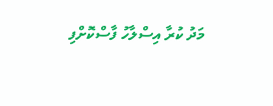މަދު ކުރާ އިސްލާހު ފާސްކޮށްފި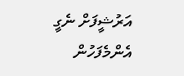އަރުޝީފަށް ނެގީ
އެންމެފަހުން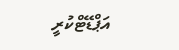އަޕްޑޭޓްކުރީ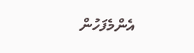އެންމެފަހުން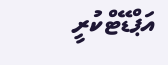އަޕްޑޭޓްކުރީ